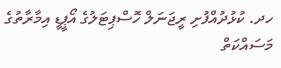ހދ. ކުޅުދުއްފުށި ރީޖަނަލް ހޮސްޕިޓަލުގެ އޯޕީޑީ އިމާރާތުގެ މަސައްކަތް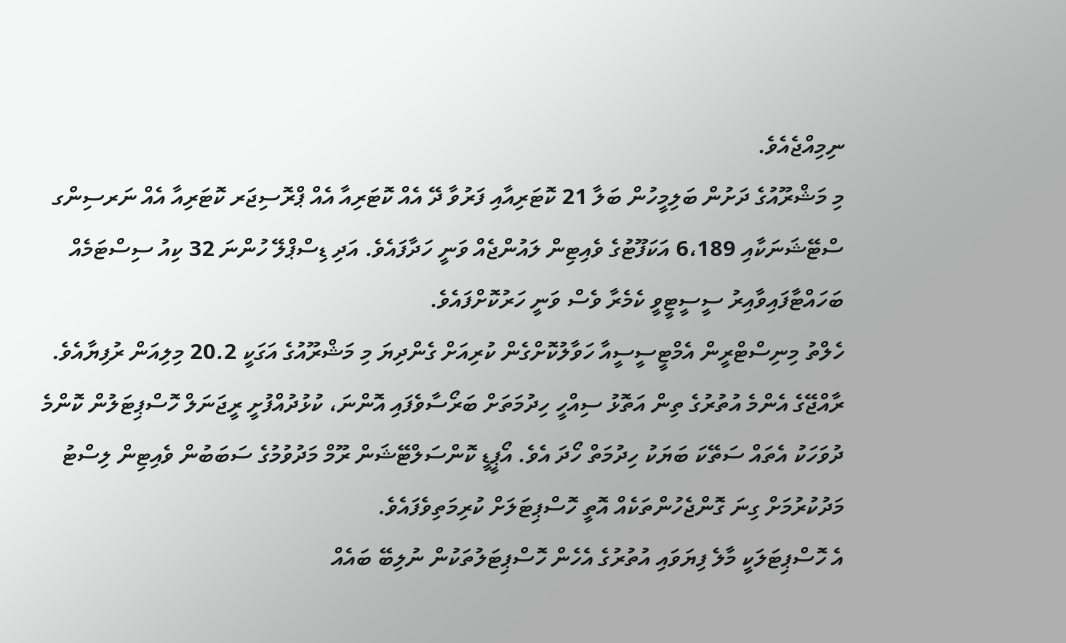ނިމިއްޖެއެވެ.
މި މަޝްރޫއުގެ ދަށުން ބަލިމީހުން ބަލާ 21 ކޮޓަރިއާއި ފަރުވާ ދޭ އެއް ކޮޓަރިއާ އެއް ޕްރޮސިޖަރ ކޮޓަރިއާ އެއް ނަރސިންގ ސްޓޭޝަނަކާއި 6،189 އަކަފޫޓުގެ ވެއިޓިން ލައުންޖެއް ވަނީ ހަދާފައެވެ. އަދި ޑިސްޕްލޭ ހުންނަ 32 ކިއު ސިސްޓަމެއް ބަހައްޓާފައިވާއިރު ސީސީޓީވީ ކެމެރާ ވެސް ވަނީ ހަރުކޮށްފައެވެ.
ހެލްތު މިނިސްޓްރީން އެމްޓީސީސީއާ ހަވާލުކޮށްގެން ކުރިއަށް ގެންދިޔަ މި މަޝްރޫއުގެ އަގަކީ 20.2 މިލިއަން ރުފިޔާއެވެ.
ރާއްޖޭގެ އެންމެ އުތުރުގެ ތިން އަތޮޅު ސިއްހީ ހިދުމަތަށް ބަރޯސާވެފައި އޮންނަ، ކުޅުދުއްފުށީ ރީޖަނަލް ހޮސްޕިޓަލުން ކޮންމެ ދުވަހަކު އެތައް ސަތޭކަ ބަޔަކު ހިދުމަތް ހޯދަ އެވެ. އޯޕީޑީ ކޮންސަލްޓޭޝަން ރޫމް މަދުވުމުގެ ސަބަބުން ވެއިޓިން ލިސްޓު މަދުކުރުމަށް ގިނަ ގޮންޖެހުންތަކެއް އޮތީ ހޮސްޕިޓަލަށް ކުރިމަތިވެފައެވެ.
އެ ހޮސްޕިޓަލަކީ މާލެ ފިޔަވައި އުތުރުގެ އެހެން ހޮސްޕިޓަލުތަކުން ނުލިބޭ ބައެއް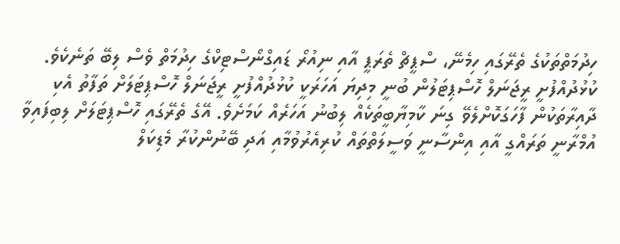ހިދުމަތްތަކުގެ ތެރޭގައި ހިމެނޭ، ސްޕީޗް ތެރަޕީ އާއި ނިއުރޯ ޑައިގްނޯސްޓިކްގެ ހިދުމަތް ވެސް ލިބޭ ތަނެކެވެ.
ކުޅުދުއްފުށީ ރީޖަނަލް ހޮސްޕިޓަލުން ބުނީ މިދިޔަ އަހަރަކީ ކުޅުދުއްފުށީ ރީޖަނަލް ހޮސްޕިޓަލަށް ތަފާތު އެކި ދާއިރާތަކުން ފާހަގަކޮށްލެވޭ ގިނަ ކާމިޔާބީތަކެއް ލިބުނު އަހަރެއް ކަމަށެވެ. އޭގެ ތެރޭގައި ހޮސްޕިޓަލަށް ލިބިފައިވާ އުމްރާނީ ތަރައްގީ އާއި އިންސާނީ ވަސީލަތްތައް ކުރިއެރުވުމާއި އަދި ބޭނުންކުރާ މެޑިކަލް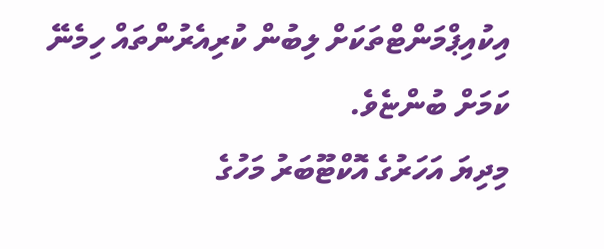އިކުއިޕްމަންޓްތަކަށް ލިބުން ކުރިއެރުންތައް ހިމެނޭ ކަމަށް ބުންޏެވެ.
މިދިޔަ އަހަރުގެ އޮކްޓޫބަރު މަހުގެ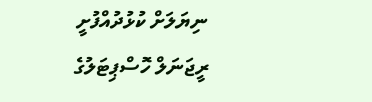ނިޔަލަށް ކުޅުދުއްފުށީ ރީޖަނަލް ހޮސްޕިޓަލުގެ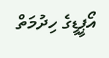އޯޕީޑީގެ ހިދުމަތް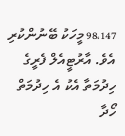98،147 މީހަކު ބޭނުންކުރި އެވެ. އާރުޓީއެލް ފެރީގެ ހިދުމަތާ އެކު އެ ހިދުމަތް ހޯދާ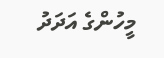މީހުންގެ އަދަދު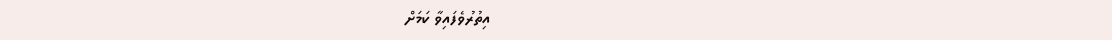އިތުރުވެފައިވާ ކަމަށް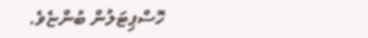ހޮސްޕިޓަލުން ބުންޏެވެ.